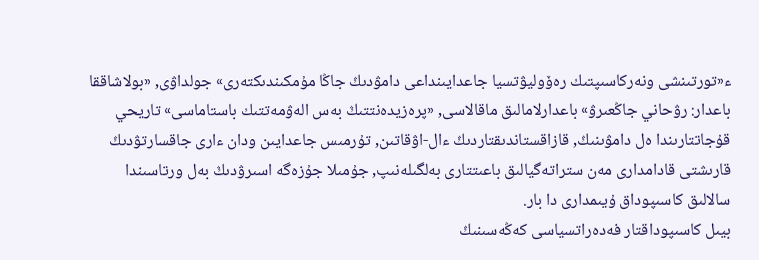ء«تورتىنشى ونەركاسىپتىك رەۆوليۋتسيا جاعدايىنداعى دامۋدىڭ جاڭا مۇمكىندىكتەرى» جولداۋى, «بولاشاققا باعدار: رۋحاني جاڭعىرۋ» باعدارلامالىق ماقالاسى, «پرەزيدەنتتىڭ بەس الەۋمەتتىك باستاماسى» تاريحي قۇجاتتارىندا ەل دامۋىنىڭ, قازاقستاندىقتاردىڭ ءال-اۋقاتىن, تۇرمىس جاعدايىن ودان ءارى جاقسارتۋدىڭ قارىشتى قادامدارى مەن ستراتەگيالىق باعىتتارى بەلگىلەنىپ, جۇمىلا جۇزەگە اسىرۋدىڭ بەل ورتاسىندا سالالىق كاسىپوداق ۇيىمدارى دا بار.
بيىل كاسىپوداقتار فەدەراتسياسى كەڭەسىنىڭ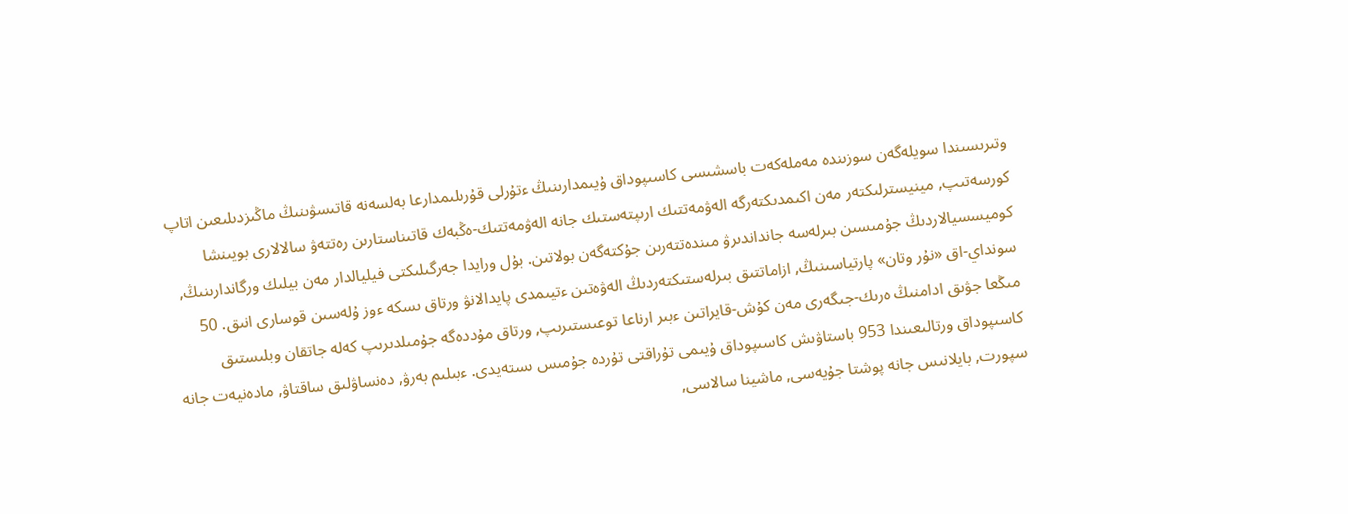وتىرىسىندا سويلەگەن سوزىندە مەملەكەت باسشىسى كاسىپوداق ۇيىمدارىنىڭ ءتۇرلى قۇرىلىمدارعا بەلسەنە قاتىسۋىنىڭ ماڭىزدىلىعىن اتاپ كورسەتىپ, مينيسترلىكتەر مەن اكىمدىكتەرگە الەۋمەتتىك ارىپتەستىك جانە الەۋمەتتىك-ەڭبەك قاتىناستارىن رەتتەۋ سالالارى بويىنشا كوميسسيالاردىڭ جۇمىسىن بىرلەسە جانداندىرۋ مىندەتتەرىن جۇكتەگەن بولاتىن. بۇل ورايدا جەرگىلىكتى فيليالدار مەن بيلىك ورگاندارىنىڭ, سونداي-اق «نۇر وتان» پارتياسىنىڭ, ازاماتتىق بىرلەستىكتەردىڭ الەۋەتىن ءتيىمدى پايدالانۋ ورتاق ىسكە ءوز ۇلەسىن قوسارى انىق. 50 مىڭعا جۋىق ادامنىڭ ەرىك-جىگەرى مەن كۇش-قايراتىن ءبىر ارناعا توعىستىرىپ, ورتاق مۇددەگە جۇمىلدىرىپ كەلە جاتقان وبلىستىق كاسىپوداق ورتالىعىندا 953 باستاۋىش كاسىپوداق ۇيىمى تۇراقتى تۇردە جۇمىس ىستەيدى. ءبىلىم بەرۋ, دەنساۋلىق ساقتاۋ, مادەنيەت جانە سپورت, بايلانىس جانە پوشتا جۇيەسى, ماشينا سالاسى,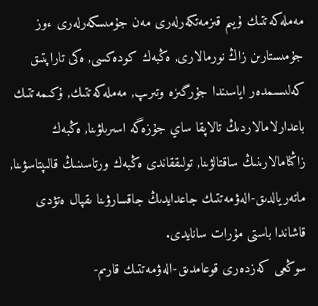مەملەكەتتىك ۇيىم قىزمەتكەرلەرى مەن جۇمىسكەرلەرى ءوز جۇمىستارىن زاڭ نورمالارى, ەڭبەك كودەكسى, ەكى تاراپتىق كەلىسىمدەر اياسىندا جۇرگىزە وتىرىپ, مەملەكەتتىك, ۇكىمەتتىك باعدارلامالاردىڭ تالاپقا ساي جۇزەگە اسىرىلۋىنا, ەڭبەك زاڭنامالارىنىڭ ساقتالۋىنا, تولىققاندى ەڭبەك ورتاسىنىڭ قالىپتاسۋىنا, ماتەريالدىق-الەۋمەتتىك جاعدايدىڭ جاقسارۋىنا ىقپال ەتۋدى قاشاندا باستى مۇرات سانايدى.
سوڭعى كەزدەرى قوعامدىق-الەۋمەتتىك قارىم-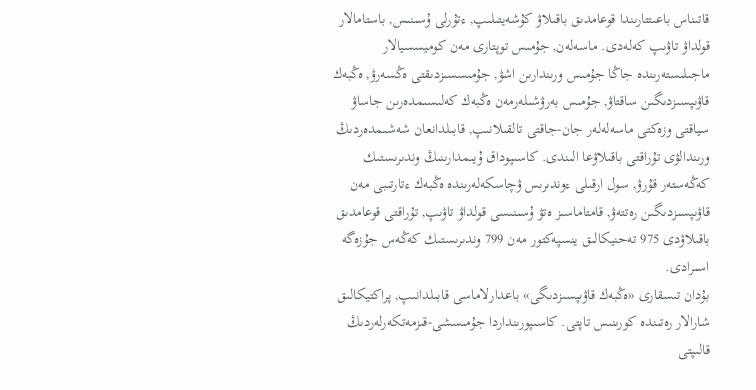قاتىناس باعىتتارىندا قوعامدىق باقىلاۋ كۇشەيتىلىپ, ءتۇرلى ۇسىنىس, باستامالار قولداۋ تاۋىپ كەلەدى. ماسەلەن, جۇمىس توپتارى مەن كوميسسيالار ماجىلىستەرىندە جاڭا جۇمىس ورىندارىن اشۋ, جۇمىسسىزدىقتى ەڭسەرۋ, ەڭبەك قاۋىپسىزدىگىن ساقتاۋ, جۇمىس بەرۋشىلەرمەن ەڭبەك كەلىسىمدەرىن جاساۋ سياقتى وزەكتى ماسەلەلەر جان-جاقتى تالقىلانىپ, قابىلدانعان شەشىمدەردىڭ ورىندالۋى تۇراقتى باقىلاۋعا الىندى. كاسىپوداق ۇيىمدارىنىڭ وندىرىستىك كەڭەستەر قۇرۋ, سول ارقىلى ءوندىرىس ۋچاسكەلەرىندە ەڭبەك ءتارتىبى مەن قاۋىپسىزدىگىن رەتتەۋ, قامتاماسىز ەتۋ ۇسىنىسى قولداۋ تاۋىپ, تۇراقتى قوعامدىق باقىلاۋدى 975 تەحنيكالىق ينسپەكتور مەن 799 وندىرىستىك كەڭەس جۇزەگە اسىرادى.
بۇدان تىسقارى «ەڭبەك قاۋىپسىزدىگى» باعدارلاماسى قابىلدانىپ, پراكتيكالىق شارالار رەتىندە كورىنىس تاپتى. كاسىپورىنداردا جۇمىسشى-قىزمەتكەرلەردىڭ قالىپتى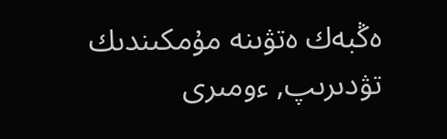ەڭبەك ەتۋىنە مۇمكىندىك تۋدىرىپ, ءومىرى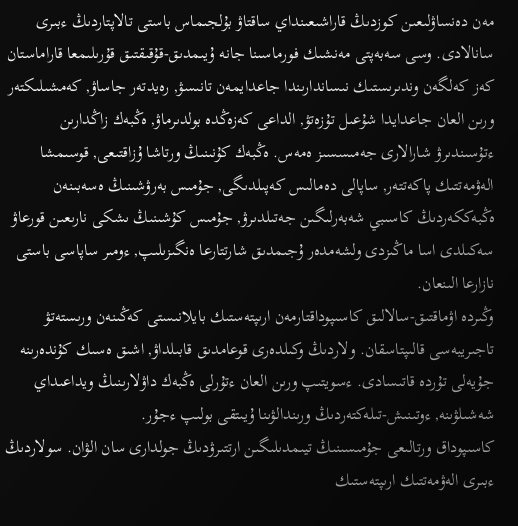مەن دەنساۋلىعىن كوزدىڭ قاراشىعىنداي ساقتاۋ بۇلجىماس باستى تالاپتاردىڭ ءبىرى سانالادى. وسى سەبەپتى مەنشىك فورماسىنا جانە ۇيىمدىق-قۇقىقتىق قۇرىلىمعا قاراماستان كەز كەلگەن وندىرىستىك نىساندارىندا جاعدايمەن تانىسۋ, رەيدتەر جاساۋ, كەمشىلىكتەر ورىن العان جاعدايدا شۇعىل تۇزەتۋ, الداعى كەزەڭدە بولدىرماۋ, ەڭبەك زاڭدارىن ءتۇسىندىرۋ شارالارى جەمىسسىز ەمەس. ەڭبەك كۇنىنىڭ ورتاشا ۇزاقتىعى, قوسىمشا الەۋمەتتىك پاكەتتەر, ساپالى دەمالىس كەپىلدىگى, جۇمىس بەرۋشىنىڭ ەسەبىنەن ەڭبەككەردىڭ كاسىبي شەبەرلىگىن جەتىلدىرۋ, جۇمىس كۇشىنىڭ ىشكى نارىعىن قورعاۋ سەكىلدى اسا ماڭىزدى ولشەمدەر ۇجىمدىق شارتتارعا ەنگىزىلىپ, ءومىر ساپاسى باستى نازارعا الىنعان.
وڭىردە اۋماقتىق-سالالىق كاسىپوداقتارمەن ارىپتەستىك بايلانىستى كەڭىنەن ورىستەتۋ تاجىريبەسى قالىپتاسقان. ولاردىڭ وكىلدەرى قوعامدىق قابىلداۋ, اشىق ەسىك كۇندەرىنە جۇيەلى تۇردە قاتىسادى. ءسويتىپ ورىن العان ءتۇرلى ەڭبەك داۋلارىنىڭ ويداعىداي شەشىلۋىنە, ءوتىنىش-تىلەكتەردىڭ ورىندالۋىنا ۇيىتقى بولىپ ءجۇر.
كاسىپوداق ورتالىعى جۇمىسىنىڭ تيىمدىلىگىن ارتتىرۋدىڭ جولدارى سان الۋان. سولاردىڭ ءبىرى الەۋمەتتىك ارىپتەستىك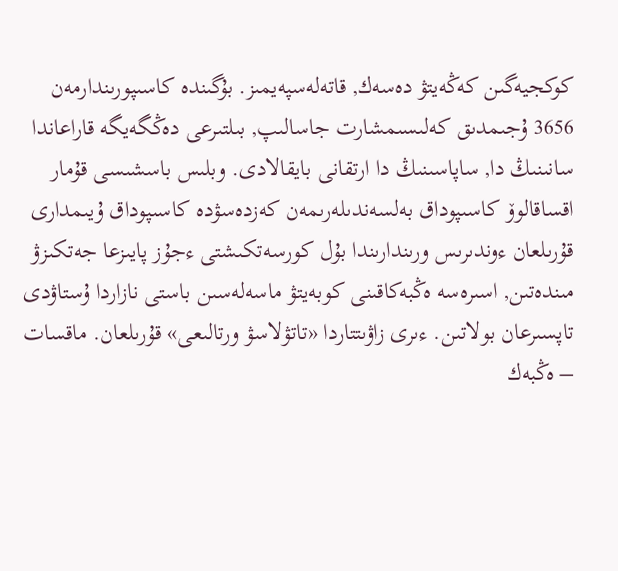كوكجيەگىن كەڭەيتۋ دەسەك, قاتەلەسپەيمىز. بۇگىندە كاسىپورىندارمەن 3656 ۇجىمدىق كەلىسىمشارت جاسالىپ, بىلتىرعى دەڭگەيگە قاراعاندا سانىنىڭ دا, ساپاسىنىڭ دا ارتقانى بايقالادى. وبلىس باسشىسى قۇمار اقساقالوۆ كاسىپوداق بەلسەندىلەرىمەن كەزدەسۋدە كاسىپوداق ۇيىمدارى قۇرىلعان ءوندىرىس ورىندارىندا بۇل كورسەتكىشتى ءجۇز پايىزعا جەتكىزۋ مىندەتىن, اسىرەسە ەڭبەكاقىنى كوبەيتۋ ماسەلەسىن باستى نازاردا ۇستاۋدى تاپسىرعان بولاتىن. ءىرى زاۋىتتاردا «تاتۋلاسۋ ورتالىعى» قۇرىلعان. ماقسات – ەڭبەك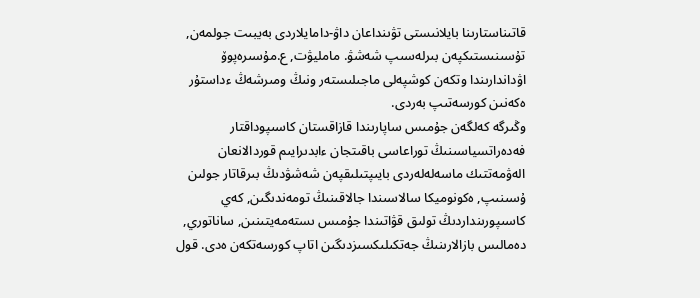قاتىناستارىنا بايلانىستى تۋىنداعان داۋ-دامايلاردى بەيبىت جولمەن, تۇسىنىستىكپەن بىرلەسىپ شەشۋ. مامليۋت, ع.مۇسىرەپوۆ اۋداندارىندا وتكەن كوشپەلى ماجىلىستەر ونىڭ ومىرشەڭ ءداستۇر ەكەنىن كورسەتىپ بەردى.
وڭىرگە كەلگەن جۇمىس ساپارىندا قازاقستان كاسىپوداقتار فەدەراتسياسىنىڭ توراعاسى باقىتجان ءابدىرايىم قوردالانعان الەۋمەتتىك ماسەلەلەردى بايىپتىلىقپەن شەشۋدىڭ بىرقاتار جولىن ۇسىنىپ, ەكونوميكا سالاسىندا جالاقىنىڭ تومەندىگىن, كەي كاسىپورىنداردىڭ تولىق قۋاتىندا جۇمىس ىستەمەيتىنىن, ساناتوري, دەمالىس بازالارىنىڭ جەتكىلىكسىزدىگىن اتاپ كورسەتكەن ەدى. قول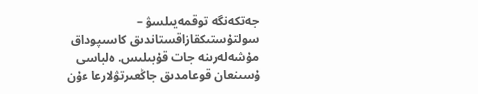جەتكەنگە توقمەيىلسۋ – سولتۇستىكقازاقستاندىق كاسىپوداق مۇشەلەرىنە جات قۇبىلىس. ەلباسى ۇسىنعان قوعامدىق جاڭعىرتۋلارعا ءۇن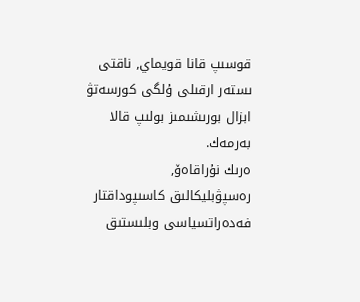قوسىپ قانا قويماي, ناقتى ىستەر ارقىلى ۇلگى كورسەتۋ ابزال بورىشىمىز بولىپ قالا بەرمەك.
ەرىك نۇراقاەۆ,
رەسپۋبليكالىق كاسىپوداقتار فەدەراتسياسى وبلىستىق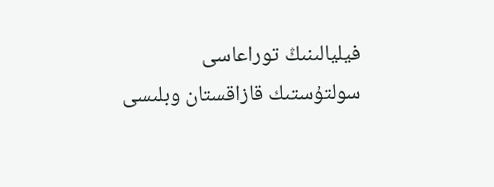فيليالىنىڭ توراعاسى
سولتۇستىك قازاقستان وبلىسى